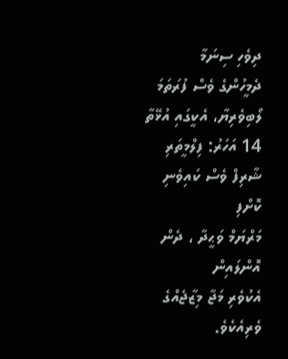ދިވެހި ސިނަމާ
ދެމީހުންގެ ވެސް ފުރަތަމަ ލޯބިވެރިޔާ، އެކީގައި އުޅޭތާ 14 އަހަރު: ފިލްމީތަރި ޝާރިފް ވެސް ކައިވެނި ކޮށްފި
މަރްޔަމް ވަޙީދާ ، ދެން އޮންލައިން
އެކުވެރި މަޖާ މިޒާޖެއްގެ ވެރިއެކެވެ.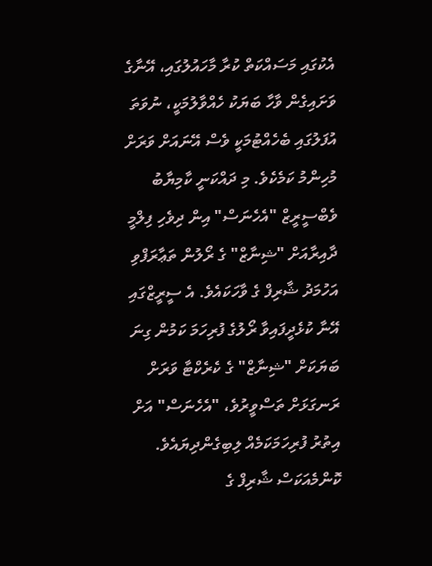އެކުގައި މަސައްކަތް ކުރާ މާހައުލުގައި، އޭނާގެ ވަށައިގެން ވާހާ ބަޔަކު ހެއްވާލުމަކީ، ނުވަތަ އުފަލުގައި ބެހެއްޓުމަކީ ވެސް އޭނައަށް ވަރަށް މުހިންމު ކަމެކެވެ. މި ދައްކަނީ ކާމިޔާބު ވެބްސީރީޒް "އެހެނަސް" އިން ދިވެހި ފިލްމީ ދާއިރާއަށް "ޝިނާޒް" ގެ ރޯލުން ތަޢާރަފްވި އަހުމަދު ޝާރިފް ގެ ވާހަކައެވެ. އެ ސީރީޒްގައި އޭނާ ކުޅެދީފައިވާ ރޯލުގެ ފުރިހަމަ ކަމުން ގިނަ ބަޔަކަށް "ޝިނާޒް" ގެ ކެރެކްޓާ ވަރަށް ރަނގަޅަށް ތަސްވީރުވެ، "އެހެނަސް" އަށް އިތުރު ފުރިހަމަކަމެއް ލިބިގެންދިޔައެވެ.
ކޮންމެއަކަސް ޝާރިފް ގެ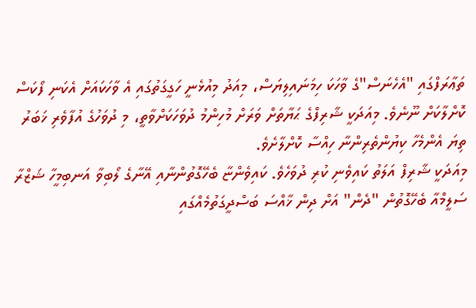ތަޢާރަފްގައި "އެހެނަސް"ގެ ވާހަކަ ހިމަނައިލިޔަސް، މިއަދު މިއުޅެނީ ހަގީގަތުގައި އެ ވާހަކައަށް އެކަނި ފޯކަސް ކޮށްލާކަށް ނޫނެވެ. މިއަދަކީ ޝާރިފްގެ ޙަޔާތަށް ވަރަށް މުހިންމު ދުވަހަކަށްވާތީ، މި ދުވަހުގެ އުފާވެރި ޚަބަރު ތިޔަ އެންމެހާ ކިޔުންތެރިންނާ ހިއްސާ ކޮށްލާށެވެ.
މިއަދަކީ ޝާރިފް އަލަތު ކައިވެނި ކުރި ދުވަހެވެ. ކައިވެންޏާ ބެހޭގޮތުންނާއި އޭނާގެ ލޯބިވާ އަނބިމީހާ ޝަޒްރާ ސަލީމްއާ ބެހޭގޮތުން "ދެން" އަށް ދިން ޚާއްސަ ބަސްދީގަތުމެއްގައި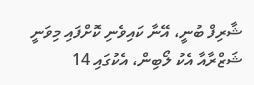ޝާރިފް ބުނީ، އޭނާ ކައިވެނި ކޮށްފައި މިވަނީ ޝަޒްރާއާ އެކު ލޯބިން، އެކުގައި 14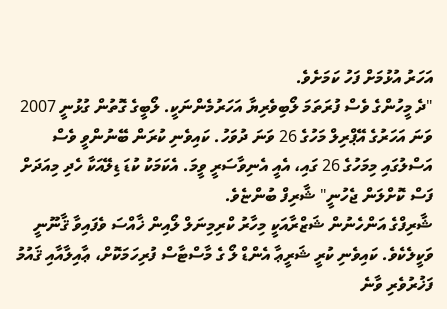އަހަރު އުޅުމަށް ފަހު ކަމަށެވެ.
"ދެ މީހުންގެ ވެސް ފުރަތަމަ ލޯބިވެރިޔާ އަހަރުމެންނަކީ. ލޯބީގެ ގޮތުން ގުޅުނީ 2007 ވަނަ އަހަރުގެ އޭޕްރިލް މަހުގެ 26 ވަނަ ދުވަހު. ކައިވެނި ކުރަން ބޭނުންވީ ވެސް އަސްލުގައި މިމަހުގެ 26 ގައި، އެއީ އެނިވާސަރީ ވީމަ. އެކަމަކު ކުޑަ ޑިލޭއަކާ ހެދި މިއަދަށް ފަސް ކޮށްލަން ޖެހުނީ" ޝާރިފް ބުންޏެވެ.
ޝާރިފްގެ އަންހެނުން ޝަޒްރާއަކީ މިހާރު ކްރިމިނަލް ލޯއިން ޚާއްސަ ވެފައިވާ ޤާނޫނީ ވަކީލެކެވެ. ކައިވެނި ކުރީ ޝަރީޢާ އެންޑް ލޯ ގެ މާސްޓާސް ފުރިހަމަކޮށް، ޢާއިލާއާއި ޤައުމު ފަޚުރުވެރި ވާނެ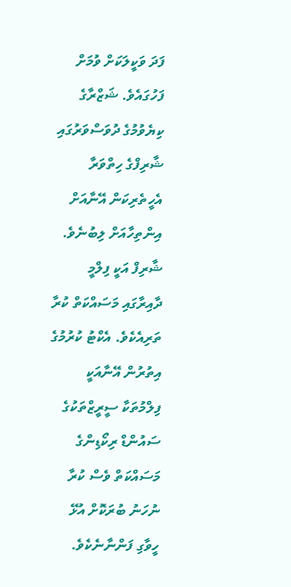ފަދަ ވަކީލަކަށް ވުމަށް ފަހުގައެވެ. ޝަޒްރާގެ ކިޔެވުމުގެ ދުވަސްވަރުގައި ޝާރިފްގެ ހިތްވަރާ އެހީތެރިކަން އޭނާއަށް އިންތިހާއަށް ލިބުނެވެ.
ޝާރިފް އަކީ ފިލްމީ ދާއިރާގައި މަސައްކަތް ކުރާ ތަރިއެކެވެ. އެކްޓު ކުރުމުގެ އިތުރުން އޭނާއަކީ ފިލްމުތަކާ ސީރީޒްތަކުގެ ސައުންޑް ރިކޯޑިންގެ މަސައްކަތް ވެސް ކުރާ ނުހަނު ބުރަކޮށް އުޅޭ ހީވާގި ފަންނާނެކެވެ.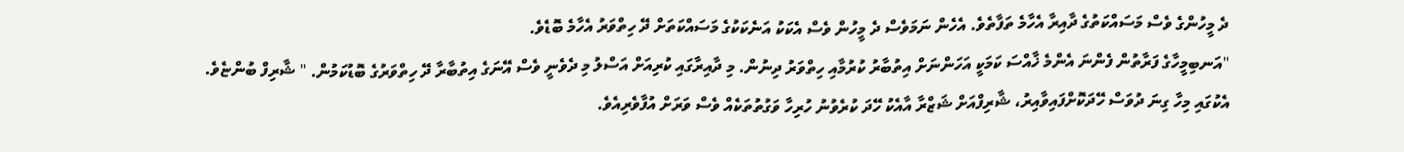ދެ މީހުންގެ ވެސް މަސައްކަތުގެ ދާއިރާ އެހާމެ ތަފާތެވެ. އެހެން ނަމަވެސް ދެ މީހުން ވެސް އެކަކު އަނެކަކުގެ މަސައްކަތަށް ދޭ ހިތްވަރު އެހާމެ ބޮޑެވެ.
"އަނބިމީހާގެ ފަރާތުން ފެންނަ އެންމެ ޚާއްސަ ކަމަކީ އަހަންނަށް އިތުބާރު ކުރުމާއި ހިތްވަރު ދިނުން. މި ދާއިރާގައި ކުރިއަށް އަސްލު މި ދެވެނީ ވެސް އޭނަގެ އިތުބާރާ ދޭ ހިތްވަރުގެ ބޮޑުކަމުން. " ޝާރިފް ބުންޏެވެ.
އެކުގައި މިހާ ގިނަ ދުވަސް ހޭދަކޮށްފައިވާއިރު، ޝާރިފްއަށް ޝަޒްރާ އާއެކު ހޭދަ ކުރެވުނު ހުރިހާ ވަގުތުތަކެއް ވެސް ވަރަށް އުފާވެރިއެވެ.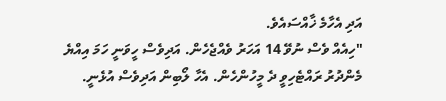އަދި އެހާމެ ޚާއްސައެވެ.
"ހިއެއް ވެސް ނުވޭ 14 އަހަރު ވެއްޖެހެން. އަދިވެސް ހީވަނީ ހަމަ އިއްޔެ މެންދުރު ރައްޓެހިވީ ދެ މީހުންހެން. އެހާ ލޯބިން އަދިވެސް އުޅެނީ.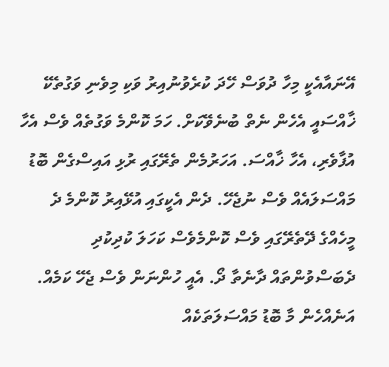އޭނައާއެކީ މިހާ ދުވަސް ހޭދަ ކުރެވުނުއިރު ވަކި މިވެނި ވަގުތެކޭ ޚާއްސައީ އެހެން ނެތް ބުނެވޭކަށް. ހަމަ ކޮންމެ ވަގުތެއް ވެސް އެހާ އުފާވެރި، އެހާ ޚާއްސަ. އަހަރުމެން ތެރޭގައި ރުޅި އައިސްގެން ބޮޑު މައްސަލައެއް ވެސް ނުޖެހޭ. ދެން އެކީގައި އުޅޭއިރު ކޮންމެ ދެ މީހެއްގެ ދޭތެރޭގައި ވެސް ކޮންމެވެސް ކަހަލަ ކުދިކުދި ދެބަސްވުންތައް ދާނެތާ ދޯ. އެއީ ހުންނަން ވެސް ޖެހޭ ކަމެއް. އަނެއްހެން މާ ބޮޑު މައްސަލަތަކެއް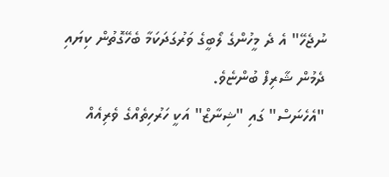ނުޖެހޭ" އެ ދެ މީހުންގެ ލޯބީގެ ވަރުގަދަކަމާ ބެހޭގޮތުން ކިޔައި ދެމުން ޝާރިފް ބުންޏެވެ.
"އެހެނަސް" ގައި "ޝިނާޒް" އަކީ ހަރުހިތެއްގެ ވެރިއެއް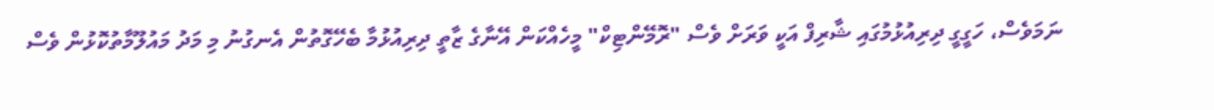ނަމަވެސް، ހަގީގީ ދިރިއުޅުމުގައި ޝާރިފް އަކީ ވަރަށް ވެސް "ރޮމޭންޓިކް" މީހެއްކަން އޭނާގެ ޒާތީ ދިރިއުޅުމާ ބެހޭގޮތުން އެނގުނު މި މަދު މައުލޫމާތުކޮޅުން ވެސް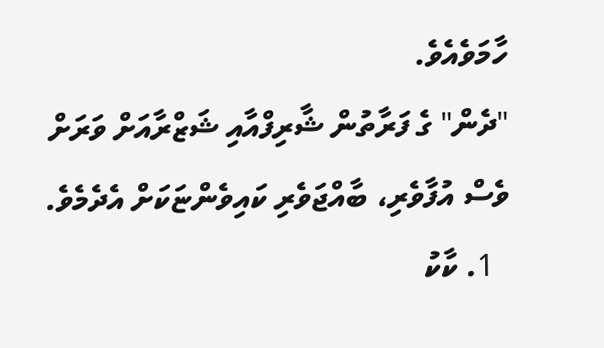ހާމަވެއެވެ.
"ދެން" ގެ ފަރާތުން ޝާރިފްއާއި ޝަޒްރާއަށް ވަރަށް ވެސް އުފާވެރި، ބާއްޖަވެރި ކައިވެންޏަކަށް އެދެމެވެ.
  1. ކާކު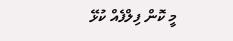މީ ކޮން ފިލްފެއް ކުޅޭ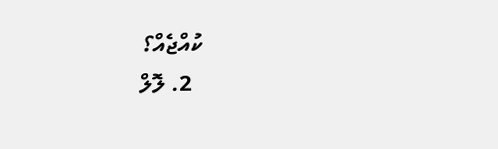ކުއްޖެއް؟
  2. ލޮލް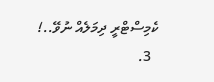ކެމިސްޓްރީ ދިމަލެއް ނުވޭ..!
  3.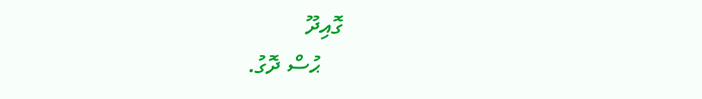ގޮއިދޫ
    ޙުސް ދޮގު.